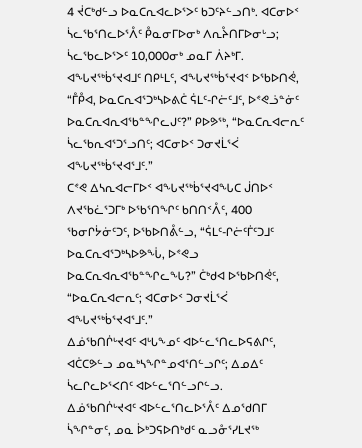4 ᔫᑕᒃᑯᓪᓗ ᐅᓇᑕᕆᐊᓚᐅᕐᐳᑦ ᑲᑐᑦᔨᓪᓗᑎᒃ. ᐊᑕᓂᐅᑉ ᓵᓚᖃᕐᑎᓚᐅᕐᐰᑦ ᑬᓇᓂᒥᐅᓂᒃ ᐱᕆᔧᑎᒥᐅᓂᒡᓗ; ᓵᓚᖃᓚᐅᕐᐳᑦ 10,000ᓂᒃ ᓄᓇᒥ ᐲᔨᒃᒥ.
ᐊᖓᔪᖅᑳᕐᔪᐊᒧᑦ ᑎᑭᒻᒪᑦ, ᐊᖓᔪᖅᑳᕐᔪᐊᑉ ᐅᖃᐅᑎᕚ, “ᒤᑬᐊ, ᐅᓇᑕᕆᐊᕐᑐᒃᓴᐅᕕᑖ ᕌᒪᑦ-ᒋᓖᑦᒧᑦ, ᐅᕝᕙᓘᓐᓃᑦ ᐅᓇᑕᕆᐊᕆᐊᖃᓐᖏᓚᒍᑦ?” ᑭᐅᕗᖅ, “ᐅᓇᑕᕆᐊᓕᕆᑦ ᓵᓚᖃᕆᐊᕐᑐᕐᓗᑎᑦ; ᐊᑕᓂᐅᑉ ᑐᓂᔪᒫᕐᐹ ᐊᖓᔪᖅᑳᕐᔪᐊᕐᒧᑦ.”
ᑕᕝᕙ ᐃᓴᕆᐊᓕᒥᐅᑉ ᐊᖓᔪᖅᑳᕐᔪᐊᖓᑕ ᒎᑎᐅᑉ ᐱᔪᖃᓛᕐᑐᒥᒃ ᐅᖃᕐᑎᖏᑦ ᑲᑎᑎᑉᐰᑦ, 400 ᖃᓂᒋᔮᓃᑦᑐᑦ, ᐅᖃᐅᑎᕔᓪᓗ, “ᕌᒪᑦ-ᒋᓖᑦᒦᑦᑐᒧᑦ ᐅᓇᑕᕆᐊᕐᑐᒃᓴᐅᕗᖔ, ᐅᕝᕙᓗ ᐅᓇᑕᕆᐊᕆᐊᖃᓐᖏᓚᖓ?” ᑖᒃᑯᐊ ᐅᖃᐅᑎᕚᑦ, “ᐅᓇᑕᕆᐊᓕᕆᑦ; ᐊᑕᓂᐅᑉ ᑐᓂᔪᒫᕐᐹ ᐊᖓᔪᖅᑳᕐᔪᐊᕐᒧᑦ.”
ᐃᓅᖃᑎᒌᒡᔪᐊᑦ ᐊᒡᒐᖕᓄᑦ ᐊᐅᓪᓚᕐᑎᓚᐅᕋᕕᒋᑦ, ᐊᑖᑕᕗᓪᓗ ᓄᓇᒃᓴᖏᓐᓄᐊᕐᑎᓪᓗᒋᑦ; ᐃᓄᐃᑦ ᓵᓚᒋᓚᐅᕐᐸᑎᑦ ᐊᐅᓪᓚᕐᑎᓪᓗᒋᓪᓗ.
ᐃᓅᖃᑎᒌᒡᔪᐊᑦ ᐊᐅᓪᓚᕐᑎᓚᐅᕐᐰᑦ ᐃᓄᖁᑎᒥ ᓵᖏᓐᓂᑦ, ᓄᓇ ᐆᒃᑐᕋᐅᑎᒃᑯᑦ ᓇᓗᓁᕐᓯᒪᔪᖅ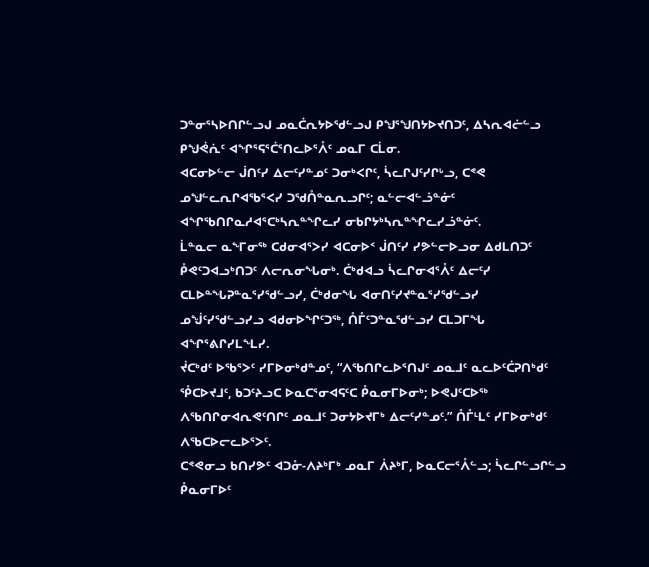ᑐᓐᓂᕐᓴᐅᑎᒋᓪᓗᒍ ᓄᓇᑖᕆᔭᐅᖁᓪᓗᒍ ᑭᖑᕐᖑᑎᔭᐅᔪᑎᑐᑦ, ᐃᓴᕆᐊᓖᓪᓗ ᑭᖑᕚᕇᑦ ᐊᖏᕐᕋᕐᑖᕐᑎᓚᐅᕐᐰᑦ ᓄᓇᒥ ᑕᒫᓂ.
ᐊᑕᓂᐅᓪᓕ ᒎᑎᑦᓯ ᐃᓕᑦᓯᓐᓄᑦ ᑐᓂᒃᐸᒋᑦ, ᓵᓚᒋᒍᑦᓯᒋᒡᓗ, ᑕᕝᕙ ᓄᖑᓪᓚᕆᒋᐊᖃᕐᐸᓯ ᑐᖁᑍᓐᓇᕆᓗᒋᑦ; ᓇᓪᓕᐊᓪᓘᓐᓃᑦ ᐊᖏᖃᑎᒋᓇᓱᐊᕐᑕᒃᓴᕆᓐᖏᓚᓯ ᓂᑲᒋᔭᒃᓴᕆᓐᖏᓚᓯᓘᓐᓃᑦ.
ᒫᓐᓇᓕ ᓇᖕᒥᓂᖅ ᑕᑯᓂᐊᕐᐳᓯ ᐊᑕᓂᐅᑉ ᒎᑎᑦᓯ ᓯᕗᓪᓕᐅᓗᓂ ᐃᑯᒪᑎᑐᑦ ᑬᕙᑦᑐᐊᓗᒃᑎᑐᑦ ᐱᓕᕆᓂᖓᓂᒃ. ᑖᒃᑯᐊᓗ ᓵᓚᒋᓂᐊᕐᐰᑦ ᐃᓕᑦᓯ ᑕᒪᐅᓐᖓᕈᓐᓇᕐᓯᖁᓪᓗᓯ, ᑖᒃᑯᓂᖓ ᐊᓂᑎᑦᓯᔪᓐᓇᕐᓯᖁᓪᓗᓯ ᓄᖒᑦᓯᖁᓪᓗᓯᓗ ᐊᑯᓂᐅᖏᑦᑐᖅ, ᑍᒤᑦᑐᓐᓇᖁᓪᓗᓯ ᑕᒪᑐᒥᖓ ᐊᖏᕐᕕᒋᓯᒪᖕᒪᓯ.
ᔫᑕᒃᑯᑦ ᐅᖃᕐᐳᑦ ᓯᒥᐅᓂᒃᑯᓐᓄᑦ, “ᐱᖃᑎᒋᓚᐅᕐᑎᒍᑦ ᓄᓇᒧᑦ ᓇᓚᐅᑦᑖᕈᑎᒃᑯᑦ ᕾᑕᐅᔪᒧᑦ, ᑲᑐᑦᔨᓗᑕ ᐅᓇᑕᕐᓂᐊᕋᑦᑕ ᑬᓇᓂᒥᐅᓂᒃ; ᐅᕙᒍᑦᑕᐅᖅ ᐱᖃᑎᒋᓂᐊᕆᕙᑦᑎᒋᑦ ᓄᓇᒧᑦ ᑐᓂᔭᐅᔪᒥᒃ ᐃᓕᑦᓯᓐᓄᑦ.” ᑍᒤᒻᒪᑦ ᓯᒥᐅᓂᒃᑯᑦ ᐱᖃᑕᐅᓕᓚᐅᕐᐳᑦ.
ᑕᕝᕙᓂᓗ ᑲᑎᓯᕗᑦ ᐊᑐᓁ-ᐱᔨᒃᒥᒃ ᓄᓇᒥ ᐲᔨᒃᒥ, ᐅᓇᑕᓕᕐᐰᓪᓗ; ᓵᓚᒋᓪᓗᒋᓪᓗ ᑬᓇᓂᒥᐅᑦ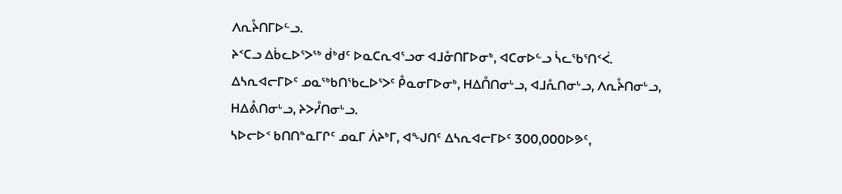ᐱᕆᔧᑎᒥᐅᓪᓗ.
ᔨᑉᑕᓗ ᐃᑳᓚᐅᕐᐳᖅ ᑰᒃᑯᑦ ᐅᓇᑕᕆᐊᕐᓗᓂ ᐊᒧᓁᑎᒥᐅᓂᒃ, ᐊᑕᓂᐅᓪᓗ ᓵᓚᖃᕐᑎᑉᐹ.
ᐃᓴᕆᐊᓕᒥᐅᑦ ᓄᓇᖅᑲᑎᖃᓚᐅᕐᐳᑦ ᑬᓇᓂᒥᐅᓂᒃ, ᕼᐃᑍᑎᓂᒡᓗ, ᐊᒧᕅᑎᓂᒡᓗ, ᐱᕆᔧᑎᓂᒡᓗ, ᕼᐃᕔᑎᓂᒡᓗ, ᔨᐳᓮᑎᓂᒡᓗ.
ᓴᐅᓕᐅᑉ ᑲᑎᑎᓐᓇᒥᒋᑦ ᓄᓇᒥ ᐲᔨᒃᒥ, ᐊᖑᑎᑦ ᐃᓴᕆᐊᓕᒥᐅᑦ 300,000ᐅᕗᑦ,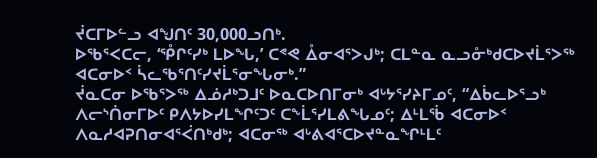ᔫᑕᒥᐅᓪᓗ ᐊᖑᑎᑦ 30,000ᓗᑎᒃ.
ᐅᖃᕐᐸᑕᓕ, ‘ᕾᒋᑦᓯᒃ ᒪᐅᖓ,’ ᑕᕝᕙ ᐂᓂᐊᕐᐳᒍᒃ; ᑕᒪᓐᓇ ᓇᓗᓁᒃᑯᑕᐅᔪᒫᕐᐳᖅ ᐊᑕᓂᐅᑉ ᓵᓚᖃᕐᑎᑦᓯᔪᒫᕐᓂᖓᓂᒃ.”
ᔫᓇᑕᓂ ᐅᖃᕐᐳᖅ ᐃᓅᓱᒃᑐᒧᑦ ᐅᓇᑕᐅᑎᒥᓂᒃ ᐊᒡᔭᕐᓯᔨᒥᓄᑦ, “ᐃᑳᓚᐅᕐᓗᒃ ᐱᓕᔅᑏᓂᒥᐅᑦ ᑭᐱᔭᐅᓯᒪᖏᑦᑐᑦ ᑕᖕᒫᕐᓯᒪᕕᖓᓄᑦ; ᐃᒻᒪᖄ ᐊᑕᓂᐅᑉ ᐱᓇᓱᐊᕈᑎᓂᐊᕐᐹᑎᒃᑯᒃ; ᐊᑕᓂᖅ ᐊᒡᕕᐊᕐᑕᐅᔪᓐᓇᖏᒻᒪᑦ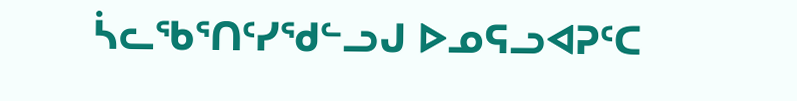ᓵᓚᖃᕐᑎᑦᓯᖁᓪᓗᒍ ᐅᓄᕋᓗᐊᕈᑦᑕ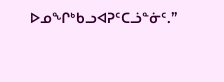ᐅᓄᖏᒃᑲᓗᐊᕈᑦᑕᓘᓐᓃᑦ.”